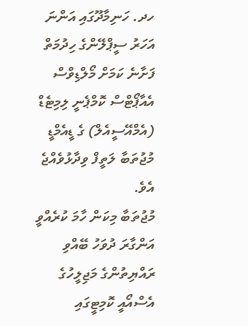ހދ. ހަނިމާދޫގައި އަންނަ އަހަރު ސީޕްލޭންގެ ހިދުމަތް ފަށާނެ ކަމަށް މޯލްޑިވްސް އެއާޕޯޓްސް ކޮމްޕެނީ ލިމިޓެޑް (އެމްއޭސީއެލް) ގެ ޑީއެމްޑީ މުޖުތަބާ ލަތީފް ވިދާޅުވެއްޖެ އެވެ.
މުޖުތަބާ މިކަން ހާމަ ކުރެއްވީ އަންގާރަ ދުވަހު ބޭއްވި ރައްޔިތުންގެ މަޖިލީހުގެ އެސްއޯއީ ކޮމިޓީގައި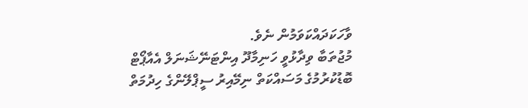ވާހަކަދައްކަވަމުން ނެވެ.
މުޖުތަބާ ވިދާޅުވީ ހަނިމާދޫ އިންޓަނޭޝަނަލް އެއާޕޯޓް ބޮޑުކުރުމުގެ މަސައްކަތް ނިމޭއިރު ސީޕްލޭންގެ ހިދުމަތް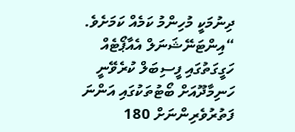ދިނުމަކީ މުހިންމު ކަމެއް ކަމަށެވެ.
“އިންޓަނޭޝަނަލް އެއާޕޯޓެއް ހަގީގަތުގައި ފީސިބަލް ކުރެވޭނީ ހަނިމާދޫއަށް ބޯޓުތަކުގައި އަންނަ ފަތުރުވެރިންނަށް 180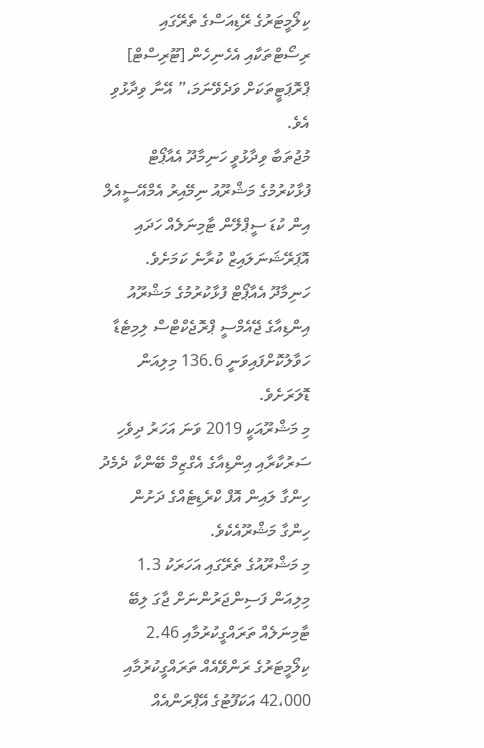ކިލޯމީޓަރުގެ ރޭޑިއަސްގެ ތެރޭގައި ރިސޯޓްތަކާއި އެހެނިހެން [ޓޫރިސްޓް] ޕްރޮޕަޓީތަކަށް ވަދެވޭނަމަ،” އޭނާ ވިދާޅުވި އެވެ.
މުޖުތަބާ ވިދާޅުވީ ހަނިމާދޫ އެއާޕޯޓް ފުޅާކުރުމުގެ މަޝްރޫއު ނިމޭއިރު އެމްއޭސީއެލް އިން ކުޑަ ސީޕްލޭން ޓާމިނަލެއް ހަދައި އޮޕަރޭޝަނަލައިޒް ކުރާނެ ކަމަށެވެ.
ހަނިމާދޫ އެއާޕޯޓް ފުޅާކުރުމުގެ މަޝްރޫއު އިންޑިއާގެ ޖޭއެމްސީ ޕްރޮޖެކްޓްސް ލިމިޓެޑާ ހަވާލުކޮށްފައިވަނީ 136.6 މިލިއަން ޑޮލަރަށެވެ.
މި މަޝްރޫއަކީ 2019 ވަނަ އަހަރު ދިވެހި ސަރުކާރާއި އިންޑިއާގެ އެގްޒިމް ބޭންކާ ދެމެދު ހިންގާ ލައިން އޮފް ކްރެޑިޓެއްގެ ދަށުން ހިންގާ މަޝްރޫއެކެވެ.
މި މަޝްރޫއުގެ ތެރޭގައި އަހަރަކު 1.3 މިލިއަން ފަސިންޖަރުންނަށް ޖާގަ ލިބޭ ޓާމިނަލެއް ތަރައްގީކުރުމާއި 2.46 ކިލޯމީޓަރުގެ ރަންވޭއެއް ތަރައްގީކުރުމާއި 42،000 އަކަފޫޓުގެ އޭޕްރަންއެއް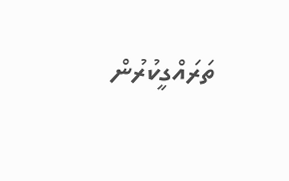ތަރައްގީކުރުން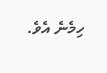ހިމެނެ އެވެ.